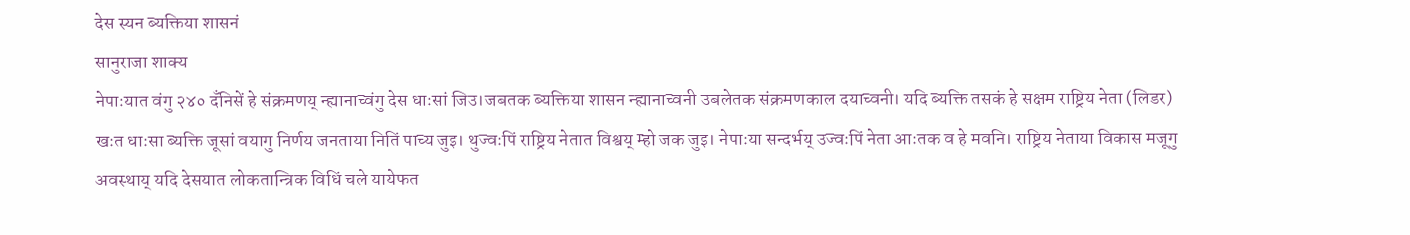देस स्यन ब्यक्तिया शासनं
सानुराजा शाक्य
नेपाःयात वंगु २४० दँनिसें हे संक्रमणय् न्ह्यानाच्वंगु देस धाःसां जिउ।जबतक ब्यक्तिया शासन न्ह्यानाच्वनी उबलेतक संक्रमणकाल दयाच्वनी। यदि ब्यक्ति तसकं हे सक्षम राष्ट्रिय नेता (लिडर) खःत धाःसा ब्यक्ति जूसां वयागु निर्णय जनताया नितिं पाच्य जुइ। थुज्वःपिं राष्ट्रिय नेतात विश्वय् म्हो जक जुइ। नेपाःया सन्दर्भय् उज्वःपिं नेता आःतक व हे मवनि। राष्ट्रिय नेताया विकास मजूगु अवस्थाय् यदि देसयात लोकतान्त्रिक विधिं चले यायेफत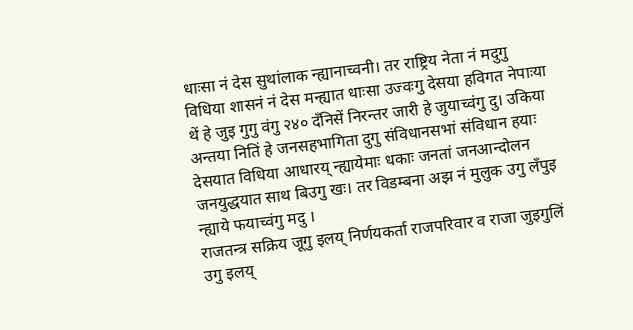धाःसा नं देस सुथांलाक न्ह्यानाच्वनी। तर राष्ट्रिय नेता नं मदुगु विधिया शासनं नं देस मन्ह्यात धाःसा उज्वःगु देसया हविगत नेपाःया थें हे जुइ गुगु वंगु २४० दँनिसें निरन्तर जारी हे जुयाच्वंगु दु। उकिया अन्तया नितिं हे जनसहभागिता दुगु संविधानसभां संविधान हयाः देसयात विधिया आधारय् न्ह्यायेमाः धकाः जनतां जनआन्दोलन जनयुद्धयात साथ बिउगु खः। तर विडम्बना अझ नं मुलुक उगु लँपुइ न्ह्याये फयाच्वंगु मदु ।
राजतन्त्र सक्रिय जूगु इलय् निर्णयकर्ता राजपरिवार व राजा जुइगुलिं उगु इलय्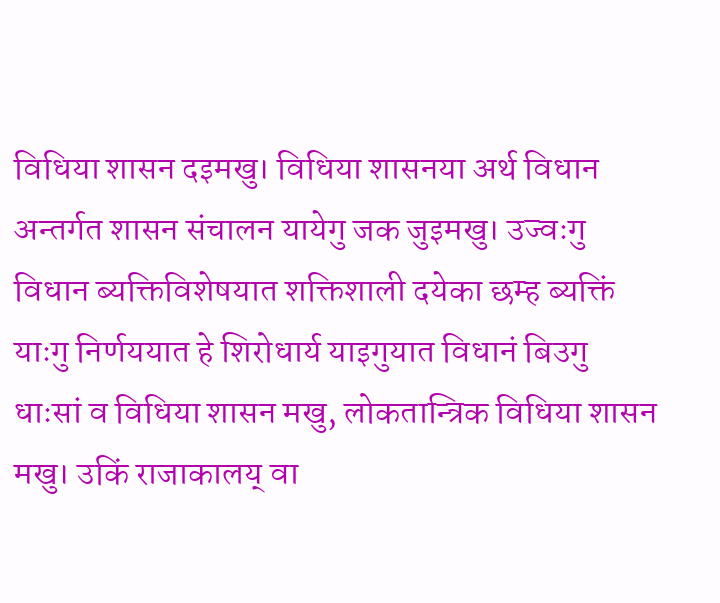विधिया शासन दइमखु। विधिया शासनया अर्थ विधान अन्तर्गत शासन संचालन यायेगु जक जुइमखु। उज्वःगु विधान ब्यक्तिविशेषयात शक्तिशाली दयेका छम्ह ब्यक्तिं याःगु निर्णययात हे शिरोधार्य याइगुयात विधानं बिउगु धाःसां व विधिया शासन मखु, लोकतान्त्रिक विधिया शासन मखु। उकिं राजाकालय् वा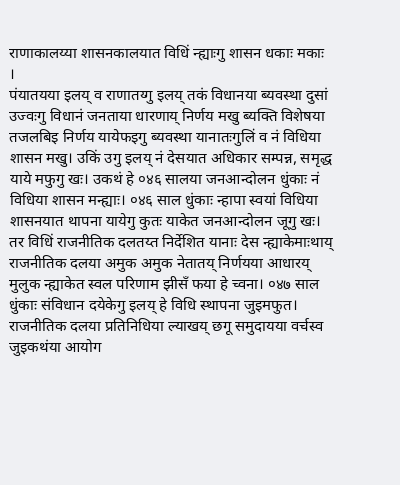राणाकालय्या शासनकालयात विधिं न्ह्याःगु शासन धकाः मकाः ।
पंयातयया इलय् व राणातय्गु इलय् तकं विधानया ब्यवस्था दुसां उज्वःगु विधानं जनताया धारणाय् निर्णय मखु ब्यक्ति विशेषया तजलबिइ निर्णय यायेफइगु ब्यवस्था यानातःगुलिं व नं विधिया शासन मखु। उकिं उगु इलय् नं देसयात अधिकार सम्पन्न, समृद्ध याये मफुगु खः। उकथं हे ०४६ सालया जनआन्दोलन धुंकाः नं विधिया शासन मन्ह्याः। ०४६ साल धुंकाः न्हापा स्वयां विधिया शासनयात थापना यायेगु कुतः याकेत जनआन्दोलन जूगु खः। तर विधिं राजनीतिक दलतय्त निर्देशित यानाः देस न्ह्याकेमाःथाय् राजनीतिक दलया अमुक अमुक नेतातय् निर्णयया आधारय् मुलुक न्ह्याकेत स्वल परिणाम झीसँ फया हे च्वना। ०४७ साल धुंकाः संविधान दयेकेगु इलय् हे विधि स्थापना जुइमफुत। राजनीतिक दलया प्रतिनिधिया ल्याखय् छगू समुदायया वर्चस्व जुइकथंया आयोग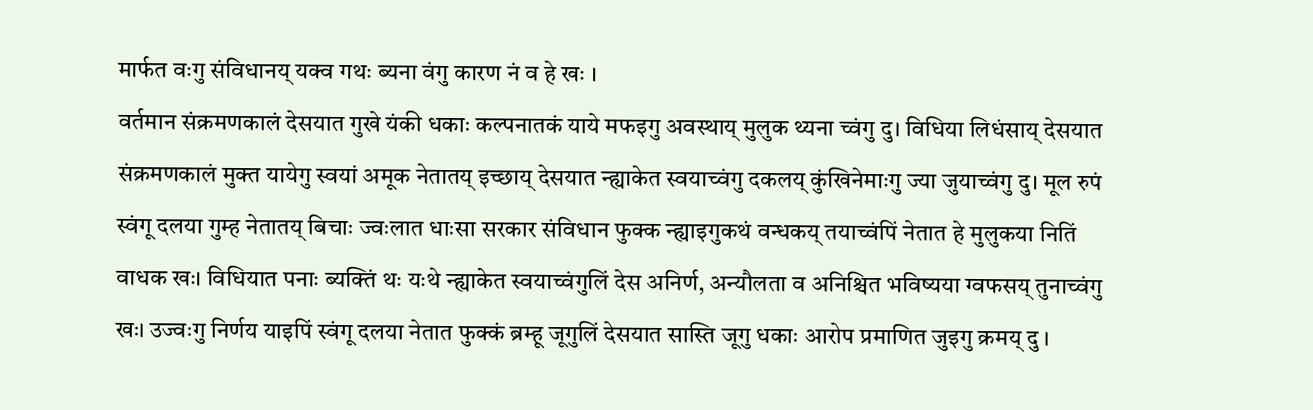मार्फत वःगु संविधानय् यक्व गथः ब्यना वंगु कारण नं व हे खः ।
वर्तमान संक्रमणकालं देसयात गुखे यंकी धकाः कल्पनातकं याये मफइगु अवस्थाय् मुलुक थ्यना च्वंगु दु। विधिया लिधंसाय् देसयात संक्रमणकालं मुक्त यायेगु स्वयां अमूक नेतातय् इच्छाय् देसयात न्ह्याकेत स्वयाच्वंगु दकलय् कुंखिनेमाःगु ज्या जुयाच्वंगु दु। मूल रुपं स्वंगू दलया गुम्ह नेतातय् बिचाः ज्वःलात धाःसा सरकार संविधान फुक्क न्ह्याइगुकथं वन्धकय् तयाच्वंपिं नेतात हे मुलुकया नितिं वाधक खः। विधियात पनाः ब्यक्तिं थः यःथे न्ह्याकेत स्वयाच्वंगुलिं देस अनिर्ण, अन्यौलता व अनिश्चित भविष्यया ग्वफसय् तुनाच्वंगु खः। उज्वःगु निर्णय याइपिं स्वंगू दलया नेतात फुक्कं ब्रम्हू जूगुलिं देसयात सास्ति जूगु धकाः आरोप प्रमाणित जुइगु क्रमय् दु ।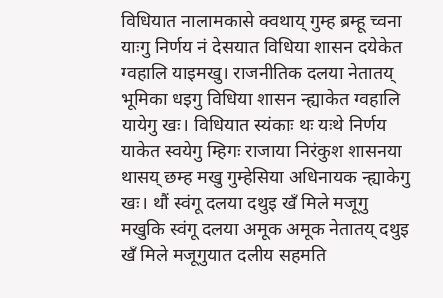विधियात नालामकासे क्वथाय् गुम्ह ब्रम्हू च्वना याःगु निर्णय नं देसयात विधिया शासन दयेकेत ग्वहालि याइमखु। राजनीतिक दलया नेतातय् भूमिका धइगु विधिया शासन न्ह्याकेत ग्वहालि यायेगु खः। विधियात स्यंकाः थः यःथे निर्णय याकेत स्वयेगु म्हिगः राजाया निरंकुश शासनया थासय् छम्ह मखु गुम्हेसिया अधिनायक न्ह्याकेगु खः। थौं स्वंगू दलया दथुइ खँ मिले मजूगु मखुकि स्वंगू दलया अमूक अमूक नेतातय् दथुइ खँ मिले मजूगुयात दलीय सहमति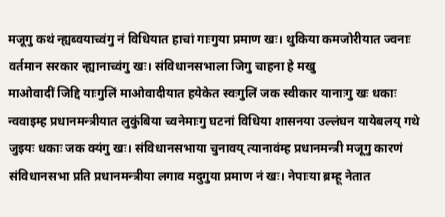मजूगु कथं न्ह्यब्वयाच्वंगु नं विधियात हाचां गाःगुया प्रमाण खः। थुकिया कमजोरीयात ज्वनाः वर्तमान सरकार न्ह्यानाच्वंगु खः। संविधानसभाला जिगु चाहना हे मखु
माओवादीं जिद्दि याःगुलिं माओवादीयात हयेकेत स्वःगुलिं जक स्वीकार यानाःगु खः धकाः न्ववाइम्ह प्रधानमन्त्रीयात लुकुंबिया च्वनेमाःगु घटनां विधिया शासनया उल्लंघन यायेबलय् गथे जुइयः धकाः जक क्यंगु खः। संविधानसभाया चुनावय् त्यानावंम्ह प्रधानमन्त्री मजूगु कारणं संविधानसभा प्रति प्रधानमन्त्रीया लगाव मदुगुया प्रमाण नं खः। नेपाःया ब्रम्हू नेतात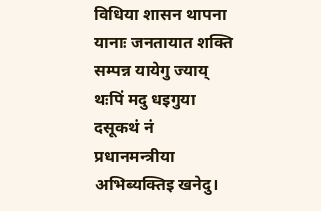विधिया शासन थापना यानाः जनतायात शक्ति सम्पन्न यायेगु ज्याय् थःपिं मदु धइगुया दसूकथं नं प्रधानमन्त्रीया अभिब्यक्तिइ खनेदु।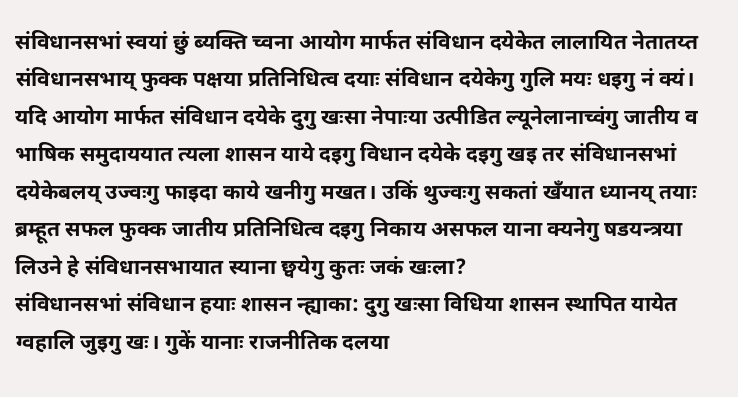संविधानसभां स्वयां छुं ब्यक्ति च्वना आयोग मार्फत संविधान दयेकेत लालायित नेतातय्त संविधानसभाय् फुक्क पक्षया प्रतिनिधित्व दयाः संविधान दयेकेगु गुलि मयः धइगु नं क्यं। यदि आयोग मार्फत संविधान दयेके दुगु खःसा नेपाःया उत्पीडित ल्यूनेलानाच्वंगु जातीय व भाषिक समुदाययात त्यला शासन याये दइगु विधान दयेके दइगु खइ तर संविधानसभां दयेकेबलय् उज्वःगु फाइदा काये खनीगु मखत। उकिं थुज्वःगु सकतां खँयात ध्यानय् तयाः ब्रम्हूत सफल फुक्क जातीय प्रतिनिधित्व दइगु निकाय असफल याना क्यनेगु षडयन्त्रया लिउने हे संविधानसभायात स्याना छ्वयेगु कुतः जकं खःला?
संविधानसभां संविधान हयाः शासन न्ह्याका: दुगु खःसा विधिया शासन स्थापित यायेत ग्वहालि जुइगु खः। गुकें यानाः राजनीतिक दलया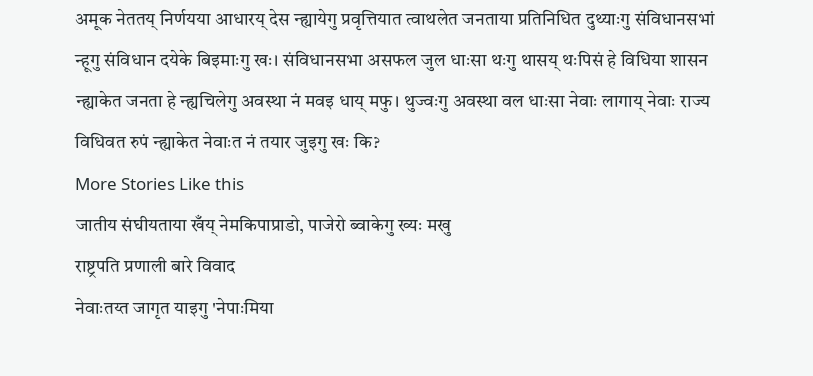अमूक नेततय् निर्णयया आधारय् देस न्ह्यायेगु प्रवृत्तियात त्वाथलेत जनताया प्रतिनिधित दुथ्याःगु संविधानसभां न्हूगु संविधान दयेके बिइमाःगु खः। संविधानसभा असफल जुल धाःसा थःगु थासय् थःपिसं हे विधिया शासन न्ह्याकेत जनता हे न्ह्यचिलेगु अवस्था नं मवइ धाय् मफु। थुज्वःगु अवस्था वल धाःसा नेवाः लागाय् नेवाः राज्य विधिवत रुपं न्ह्याकेत नेवाःत नं तयार जुइगु खः कि?
More Stories Like this
जातीय संघीयताया खँय् नेमकिपाप्राडो, पाजेरो ब्वाकेगु ख्यः मखु
राष्ट्रपति प्रणाली बारे विवाद
नेवाःतय्त जागृत याइगु 'नेपाःमिया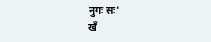नुगः सः'
खँ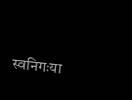स्वनिगःया